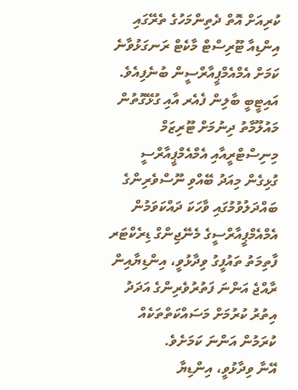ކުރިއަށް އޮތް ދެތިންމަހުގެ ތެރޭގައި އިންޑިއާ ޓޫރިސްޓް މާކެޓް ރަނގަޅުވާނެ ކަމަށް އެމްއެމްޕީއާރްސީން ބުނެފިއެވެ.
އައިޓީބީ ބާލިން ފެއެރ އާއި ގުޅޭގޮތުން މައުލޫމާތު ދިނުމަށް ޓޫރިޒަމް މިނިސްޓްރީއާއި އެމްއެމްޕީއާރްސީ ގުޅިގެން މިއަދު ބޭއްވި ނޫސްވެރިންގެ ބައްދަލުވުމުގައި ވާހަކަ ދައްކަވަމުން އެމްއެމްޕީއާރްސީގެ މެނޭޖިންގް ޑިރެކްޓަރ ފާތިމަތު ތައުފީގު ވިދާޅުވީ، އިންޑިޔާއިން ރާއްޖެ އަންނަ ފަތުރުވެރިންގެ އަދަދު އިތުރު ކުރުމަށް މަސައްކަތްތަކެއް ކުރަމުން އަންނަ ކަމަށެވެ.
އޭނާ ވިދާޅުވީ، އިންޑިޔާ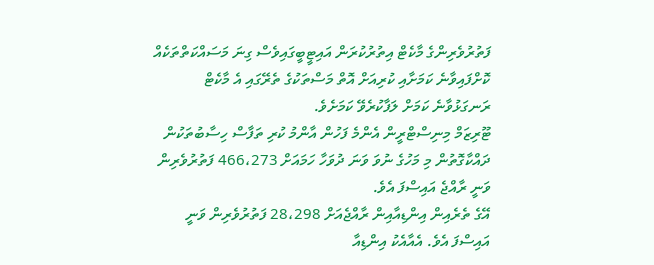ފަތުރުވެރިންގެ މާކެޓް އިތުރުކުރަން އައިޓީބީގައިވެސް ގިނަ މަސައްކަތްތަކެއް ކޮށްފައިވާނެ ކަމަށާއި ކުރިއަށް އޮތް މަސްތަކުގެ ތެރޭގައި އެ މާކެޓް ރަނގަޅުވާނެ ކަމަށް ލަފާކުރެވޭ ކަމަށެވެ.
ޓޫރިޒަމް މިނިސްޓްރީން އެންމެ ފަހުން އާންމު ކުރި ތަފާސް ހިސާބުތަކުން ދައްކާގޮތުން މި މަހުގެ ނުވަ ވަނަ ދުވަހާ ހަމައަށް 466،273 ފަތުރުވެރިން ވަނީ ރާއްޖެ އައިސްފަ އެވެ.
އޭގެ ތެރެއިން އިންޑިއާއިން ރާއްޖެއަށް 28،298 ފަތުރުވެރިން ވަނީ އައިސްފަ އެވެ. އެއާއެކު އިންޑިއާ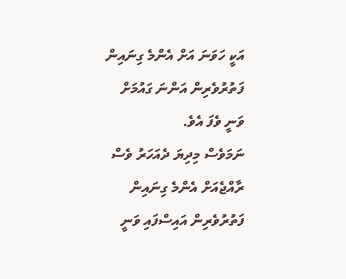އަކީ ހަވަނަ އަށް އެންމެ ގިނައިން ފަތުރުވެރިން އަންނަ ގައުމަށް ވަނީ ވެފަ އެވެ.
ނަމަވެސް މިދިޔަ ދެއަހަރު ވެސް ރާއްޖެއަށް އެންމެ ގިނައިން ފަތުރުވެރިން އައިސްފައި ވަނީ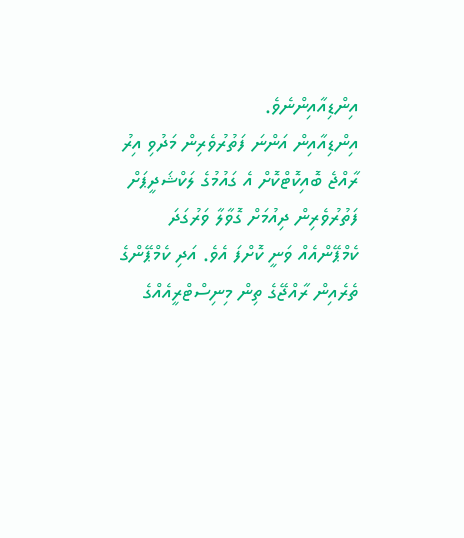އިންޑިއާއިންނެވެ.
އިންޑިއާއިން އަންނަ ފަތުރުވެރިން މަދުވި އިރު ރާއްޖެ ބޮއިކޮޓްކޮށް އެ ގައުމުގެ ލަކްޝަދީޕަށް ފަތުރުވެރިން ދިއުމަށް ގޮވާލާ ވަރުގަދަ ކެމްޕޭންއެއް ވަނީ ކޮށްފަ އެވެ. އަދި ކެމްޕޭންގެ ތެރެއިން ރާއްޖޭގެ ތިން މިނިސްޓްރީއެއްގެ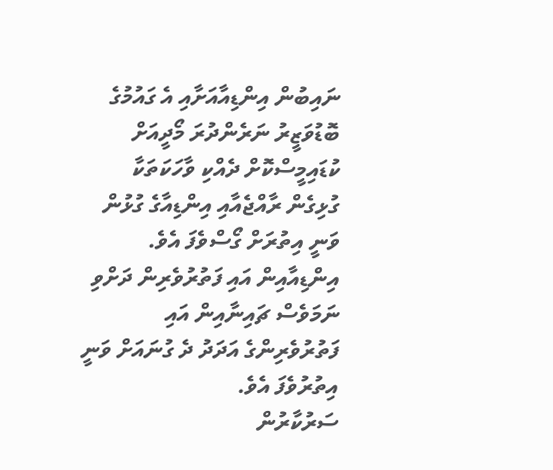ނައިބުން އިންޑިއާއަށާއި އެ ގައުމުގެ ބޮޑުވަޒީރު ނަރެންދުރަ މޯދީއަށް ކުޑައިމީސްކޮށް ދެއްކި ވާހަކަތަކާ ގުޅިގެން ރާއްޖެއާއި އިންޑިއާގެ ގުޅުން ވަނީ އިތުރަށް ގޯސްވެފަ އެވެ.
އިންޑިއާއިން އައި ފަތުރުވެރިން ދަށްވި ނަމަވެސް ޗައިނާއިން އައި ފަތުރުވެރިންގެ އަދަދު ދެ ގުނައަށް ވަނީ އިތުރުވެފަ އެވެ.
ސަރުކާރުން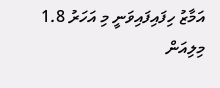އަމާޒު ހިފައިފައިވަނީ މި އަހަރު 1.8 މިލިއަން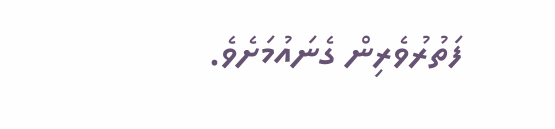ފަތުރުވެރިން ގެނައުމަށެވެ.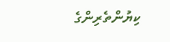ކިޔުންތެރިންގެ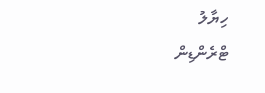ހިޔާލު
ޓްރެންޑިން